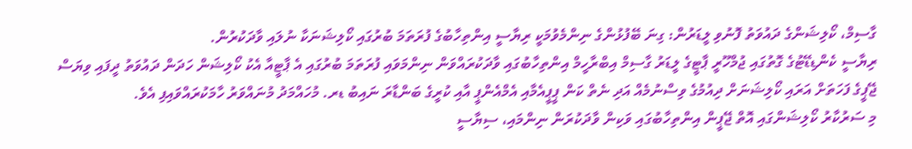ގާސިމް، ކޯލިޝަންގެ ދައުވަތު ފޮނުވި ލީޑަރުން: ގިނަ ބޭފުޅުންގެ ނިންމެވުމަކީ ރިޔާސީ އިންތިހާބުގެ ފުރަތަމަ ބުރުގައި ކޯލިޝަނަކާ ނުލައި ވާދަކުރުން.
ރިޔާސީ ކެންޑިޑޭޓުގެ ގޮތުގައި ޖުމްހޫރީ ޕާޓީގެ ލީޑަރު ގާސިމް އިބްރާހީމް އިންތިހާބުގައި ވާދަކުރައްވަން ނިންމަވައި ފުރަތަމަ ބުރުގައި އެ ޕާޓީއާ އެކު ކޯލިޝަން ހަދަން ދައުވަތު ދީފައި ވިޔަސް ޖޭޕީގެ ފަހަތަށް އަރައި ކޯލިޝަނަށް ދިއުމުގެ ވިސްނުމެއް އަދި ނެތް ކަން ޕީޕީއެމާއި އެމްއެންޕީ އާއި ކުރީގެ ބަންޑާރަ ނައިބު ޑރ. މުހައްމަދު މުނައްވަރު ހާމަކުރައްވައިފި އެވެ.
މި ސަރުކާރު ކޯލިޝަންގައި އޮތް ޖޭޕީން އިންތިހާބުގައި ވަކިން ވާދަކުރަން ނިންމައި، ސިޔާސީ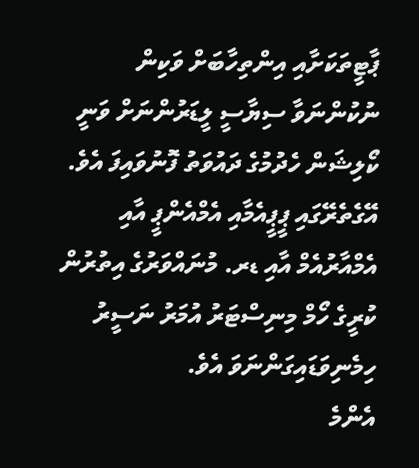ޕާޓީތަކަށާއި އިންތިހާބަށް ވަކިން ނުކުންނަވާ ސިޔާސީ ލީޑަރުންނަށް ވަނީ ކޯލިޝަން ހެދުމުގެ ދައުވަތު ފޮނުވައިފަ އެވެ. އޭގެތެރޭގައި ޕީޕީއެމާއި އެމްއެންޕީ އާއި އެމްއާރުއެމް އާއި ޑރ. މުނައްވަރުގެ އިތުރުން ކުރީގެ ހޯމް މިނިސްޓަރު އުމަރު ނަސީރު ހިމެނިވަޑައިގަންނަވަ އެވެ.
އެންމެ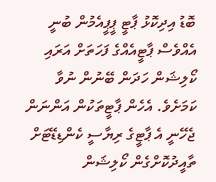ބޮޑު އިދިކޮޅު ޕާޓީ ޕީޕީއެމުން ބުނީ އެއްވެސް ޕާޓީއެއްގެ ފަހަތަށް އަރައި ކޯލިޝަން ހަދަން ބޭނުން ނުވާ ކަމަށެވެ. އެހެން ޕާޓީތަކުން އަންނަން ޖެހޭނީ އެ ޕާޓީގެ ރިޔާސީ ކެންޑިޑޭޓަށް ތާއީދުކޮށްގެން ކޯލިޝަން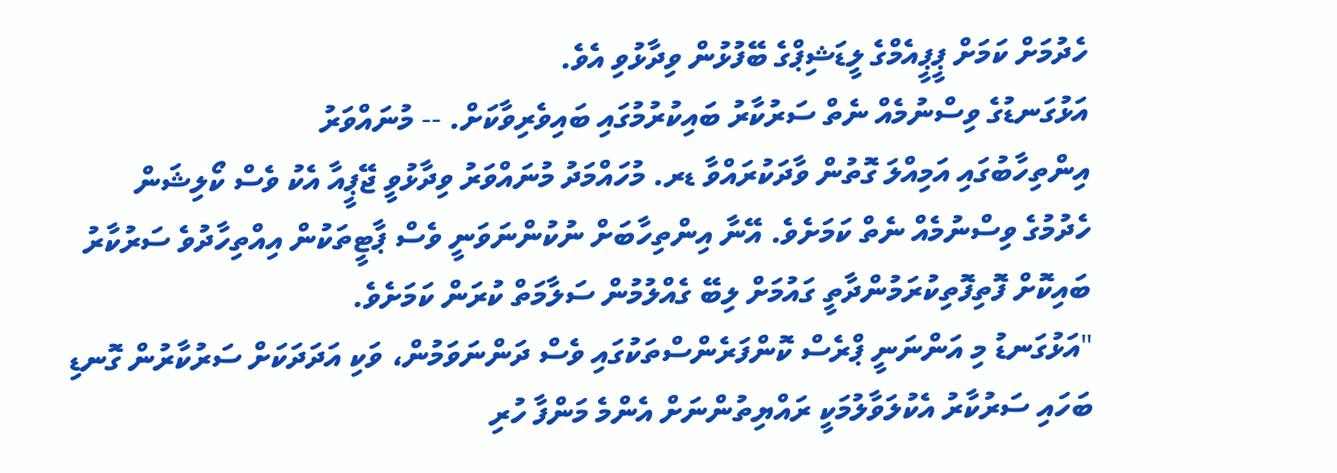ހެދުމަށް ކަމަށް ޕީޕީއެމްގެ ލީޑަޝިޕްގެ ބޭފުޅުން ވިދާޅުވި އެވެ.
އަޅުގަނޑުގެ ވިސްނުމެއް ނެތް ސަރުކާރު ބައިކުރުމުގައި ބައިވެރިވާކަށް. -- މުނައްވަރު
އިންތިހާބުގައި އަމިއްލަ ގޮތުން ވާދަކުރައްވާ ޑރ. މުހައްމަދު މުނައްވަރު ވިދާޅުވީ ޖޭޕީއާ އެކު ވެސް ކޯލިޝަން ހެދުމުގެ ވިސްނުމެއް ނެތް ކަމަށެވެ. އޭނާ އިންތިހާބަށް ނުކުންނަވަނީ ވެސް ޕާޓީތަކުން އިއްތިހާދުވެ ސަރުކާރު ބައިކޮށް ފޮތިފޮތިކުރަމުންދާތީ ގައުމަށް ލިބޭ ގެއްލުމުން ސަލާމަތް ކުރަން ކަމަށެވެ.
"އަޅުގަނޑު މި އަންނަނީ ޕްރެސް ކޮންފަރެންސްތަކުގައި ވެސް ދަންނަވަމުން، ވަކި އަދަދަކަށް ސަރުކާރުން ގޮނޑި ބަހައި ސަރުކާރު އެކުލަވާލުމަކީ ރައްޔިތުންނަށް އެންމެ މަންފާ ހުރި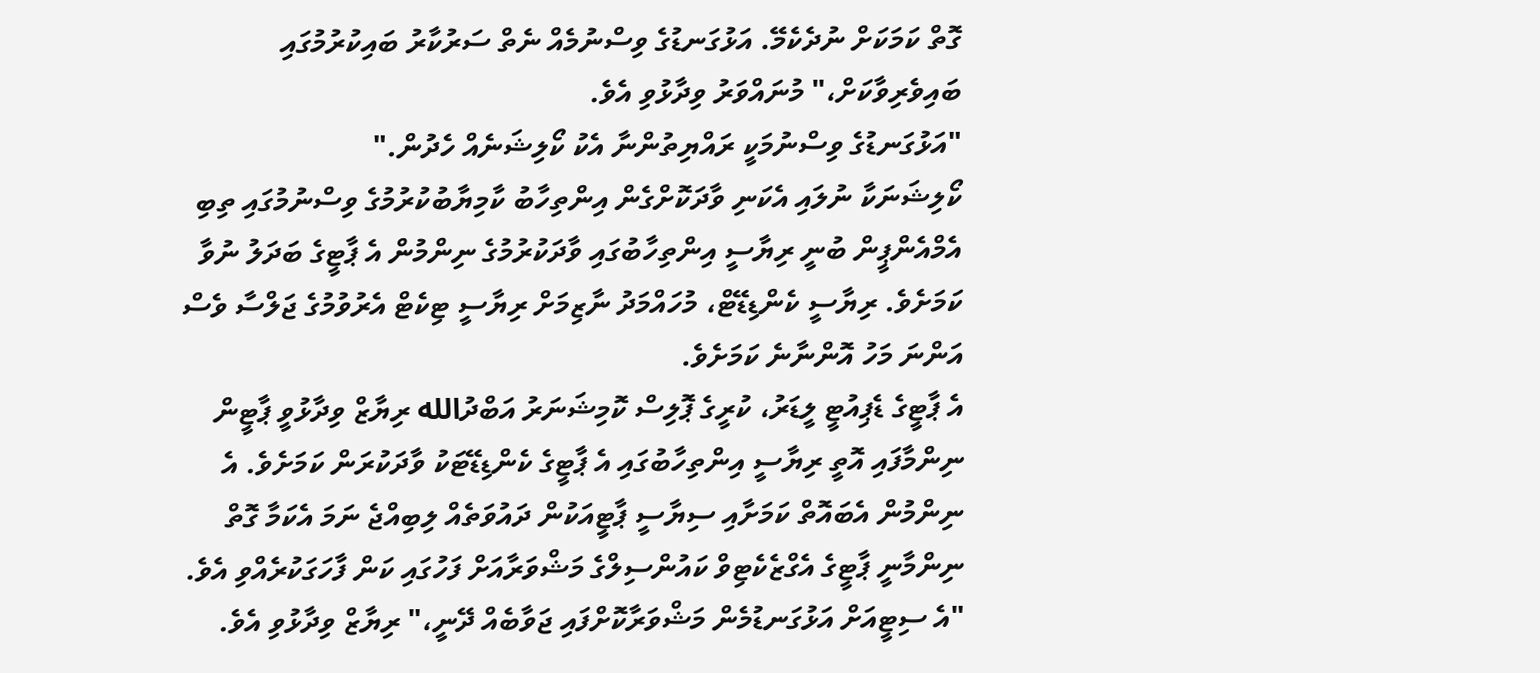ގޮތް ކަމަކަށް ނުދެކެމޭ. އަޅުގަނޑުގެ ވިސްނުމެއް ނެތް ސަރުކާރު ބައިކުރުމުގައި ބައިވެރިވާކަށް،" މުނައްވަރު ވިދާޅުވި އެވެ.
"އަޅުގަނޑުގެ ވިސްނުމަކީ ރައްޔިތުންނާ އެކު ކޯލިޝަނެއް ހެދުން."
ކޯލިޝަނަކާ ނުލައި އެކަނި ވާދަކޮށްގެން އިންތިހާބު ކާމިޔާބުކުރުމުގެ ވިސްނުމުގައި ތިބި އެމްއެންޕީން ބުނީ ރިޔާސީ އިންތިހާބުގައި ވާދަކުރުމުގެ ނިންމުން އެ ޕާޓީގެ ބަދަލު ނުވާ ކަމަށެވެ. ރިޔާސީ ކެންޑިޑޭޓް، މުހައްމަދު ނާޒިމަށް ރިޔާސީ ޓިކެޓް އެރުވުމުގެ ޖަލްސާ ވެސް އަންނަ މަހު އޮންނާނެ ކަމަށެވެ.
އެ ޕާޓީގެ ޑެޕިއުޓީ ލީޑަރު، ކުރީގެ ޕޮލިސް ކޮމިޝަނަރު އަބްދުالله ރިޔާޒް ވިދާޅުވީ ޕާޓީން ނިންމާފައި އޮތީ ރިޔާސީ އިންތިހާބުގައި އެ ޕާޓީގެ ކެންޑިޑޭޓަކު ވާދަކުރަން ކަމަށެވެ. އެ ނިންމުން އެބައޮތް ކަމަށާއި ސިޔާސީ ޕާޓީއަކުން ދައުވަތެއް ލިބިއްޖެ ނަމަ އެކަމާ ގޮތް ނިންމާނީ ޕާޓީގެ އެގްޒެކެޓިވް ކައުންސިލްގެ މަޝްވަރާއަށް ފަހުގައި ކަން ފާހަގަކުރެއްވި އެވެ.
"އެ ސިޓީއަށް އަޅުގަނޑުމެން މަޝްވަރާކޮށްފައި ޖަވާބެއް ދޭނީ،" ރިޔާޒް ވިދާޅުވި އެވެ.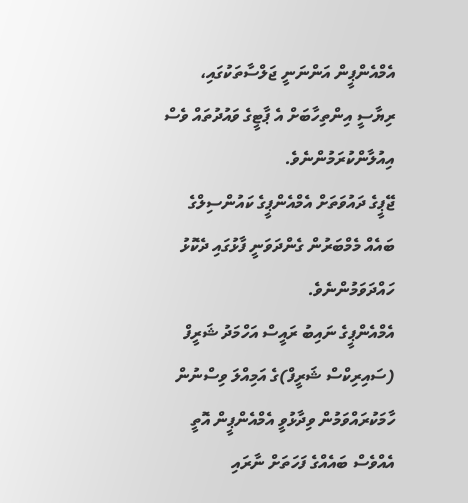އެމްއެންޕީން އަންނަނީ ޖަލްސާތަކުގައި، ރިޔާސީ އިންތިހާބަށް އެ ޕާޓީގެ ވައުދުތައް ވެސް އިއުލާންކުރަމުންނެވެ.
ޖޭޕީގެ ދައުވަތަށް އެމްއެންޕީގެ ކައުންސިލްގެ ބައެއް މެމްބަރުން ގެންދަވަނީ ފާޅުގައި ދެކޮޅު ހައްދަވަމުންނެވެ.
އެމްއެންޕީގެ ނައިބު ރައީސް އަހްމަދު ޝަރީފް (ސައިރިކްސް ޝަރީފް)ގެ އަމިއްލަ ވިސްނުން ހާމަކުރައްވަމުން ވިދާޅުވީ އެމްއެންޕީން އޮތީ އެއްވެސް ބައެއްގެ ފަހަތަށް ނާރައި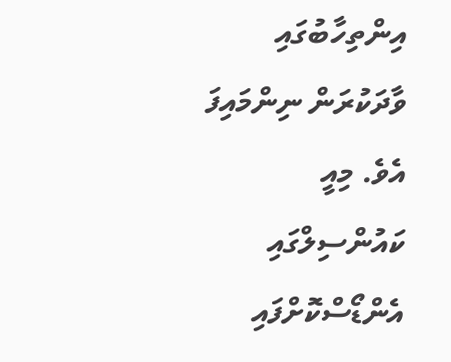އިންތިހާބުގައި ވާދަކުރަން ނިންމައިފަ އެވެ. މިއީ ކައުންސިލްގައި އެންޑޯސްކޮށްފައި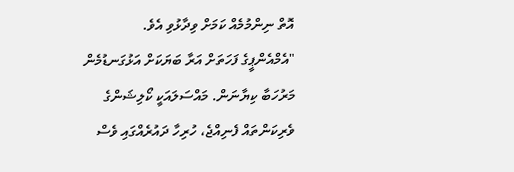އޮތް ނިންމުމެއް ކަމަށް ވިދާޅުވި އެވެ.
"އެމްއެންޕީގެ ފަހަތަށް އަރާ ބަޔަކަށް އަޅުގަނޑުމެން މަރުހަބާ ކިޔާނަން. މައްސަލައަކީ ކޯލިޝަންގެ ވެރިކަންތައް ފެނިއްޖެ، ހުރިހާ ދައުރެއްގައި ވެސް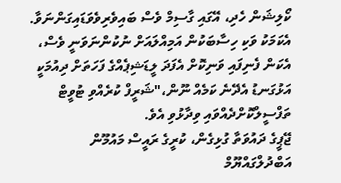ކޯލިޝަން ހެދި، އޭގައި ގާސިމް ވެސް ބައިވެރިވެވަޑައިގަންނަވާ. އެކަމަކު ވަކި ހިސާބަކުން އަމިއްލައަށް ނުކުންނަވަނީ ވެސް، އެކަން ފެނިފައި ވަނިކޮށް އެފަދަ ލީޑަޝިޕެއްގެ ފަހަތަށް ދިއުމަކީ އަޅުގަނޑު އެދޭނެ ކަމެއް ނޫން،"ޝަރީފް ކުރެއްވި ޓުވީޓް ތަފްސީލްކޮށްދެއްވައި ވިދާޅުވި އެވެ.
ޖޭޕީގެ ދައުވަތާ ގުޅިގެން، ކުރީގެ ރައީސް މައުމޫން އަބްދުލްގައްޔޫމް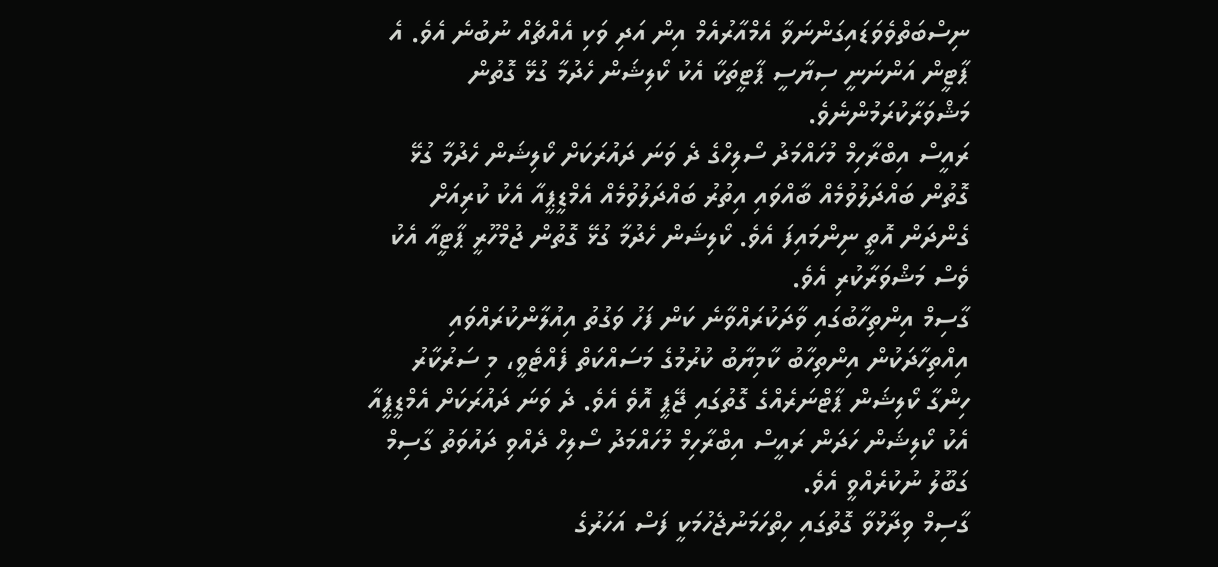ނިސްބަތްވެވަޑައިގަންނަވާ އެމްއާރުއެމް އިން އަދި ވަކި އެއްޗެއް ނުބުނެ އެވެ. އެ ޕާޓީން އަންނަނީ ސިޔާސީ ޕާޓީތަކާ އެކު ކޯލިޝަން ހެދުމާ ގުޅޭ ގޮތުން މަޝްވަރާކުރަމުންނެވެ.
ރައީސް އިބްރާހިމް މުހައްމަދު ސޯލިހްގެ ދެ ވަނަ ދައުރަކަށް ކޯލިޝަން ހެދުމާ ގުޅޭ ގޮތުން ބައްދަލުވުމެއް ބާއްވައި އިތުރު ބައްދަލުވުމެއް އެމްޑީޕީއާ އެކު ކުރިއަށް ގެންދަން އޮތީ ނިންމައިފަ އެވެ. ކޯލިޝަން ހެދުމާ ގުޅޭ ގޮތުން ޖުމްހޫރީ ޕާޓީއާ އެކު ވެސް މަޝްވަރާކުރި އެވެ.
ގާސިމް އިންތިހާބުގައި ވާދަކުރައްވާނެ ކަން ފަހު ވަގުތު އިއުލާންކުރައްވައި އިއްތިހާދަކުން އިންތިހާބު ކާމިޔާބު ކުރުމުގެ މަސައްކަތް ފެއްޓެވީ، މި ސަރުކާރު ހިންގާ ކޯލިޝަން ޕާޓްނަރެއްގެ ގޮތުގައި ޖޭޕީ އޮވެ އެވެ. ދެ ވަނަ ދައުރަކަށް އެމްޑީޕީއާ އެކު ކޯލިޝަން ހަދަން ރައީސް އިބްރާހިމް މުހައްމަދު ސޯލިހް ދެއްވި ދައުވަތު ގާސިމް ގަބޫލު ނުކުރެއްވީ އެވެ.
ގާސިމް ވިދާޅުވާ ގޮތުގައި ހިތްހަމަނުޖެހުމަކީ ފަސް އަހަރުގެ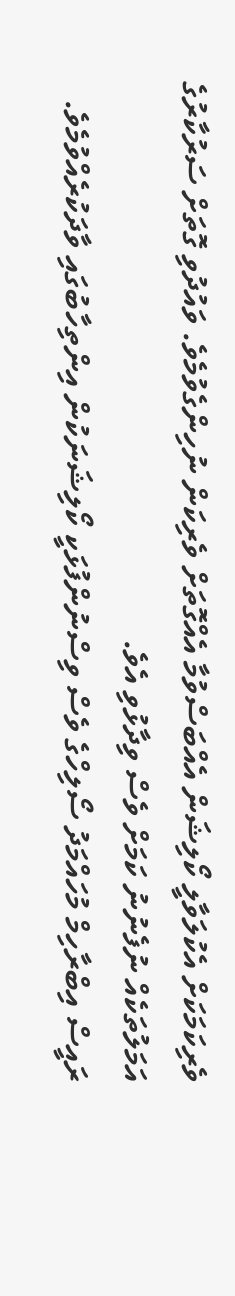ވެރިކަމަކަށް އެކުލަވާލީ ކޯލިޝަން އެއްބަސްވުމާ އެއްގޮތަށް ވެރިކަން ނުހިންގެވުމެވެ. ވައުދުވި ގޮތަށް ސަރުކާރުގެ އަމަލުތަކެއް ނުފެނުނު ކަމަށް ވެސް ވިދާޅުވި އެވެ.
ރައީސް އިބްރާހިމް މުހައްމަދު ސޯލިހްގެ ވެސް ވިސްނުންފުޅަކީ ކޯލިޝަނަކުން އިންތިހާބުގައި ވާދަކުރެއްވުމެވެ.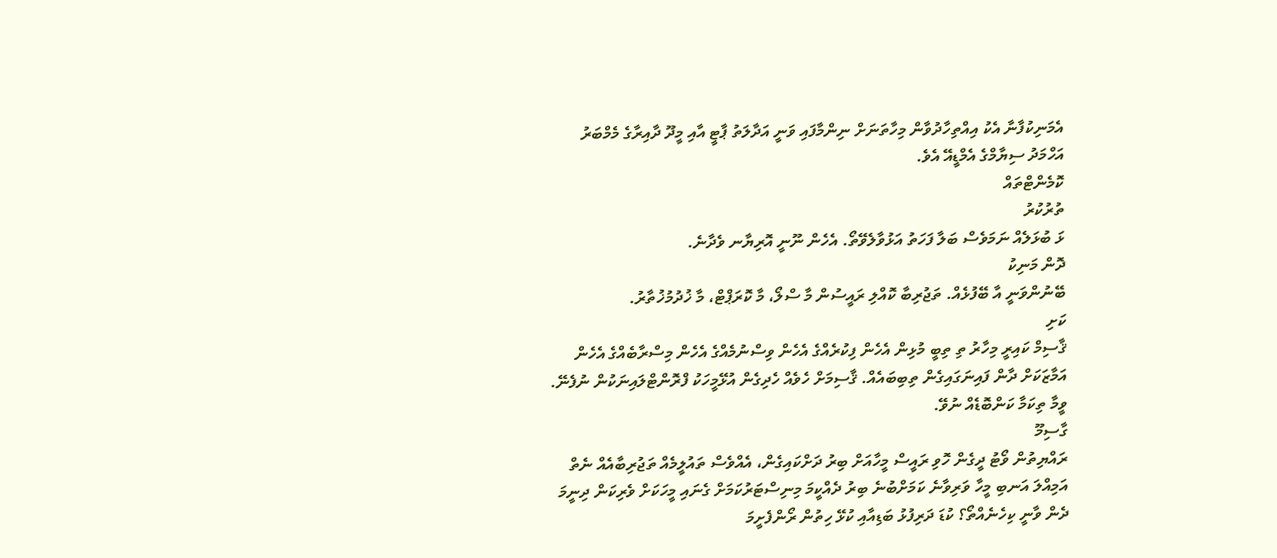އެމަނިކުފާނާ އެކު އިއްތިހާދުވާން މިހާތަނަށް ނިންމާފައި ވަނީ އަދާލަތު ޕާޓީ އާއި މީދޫ ދާއިރާގެ މެމްބަރު އަހްމަދު ސިޔާމްގެ އެމްޑީއޭ އެވެ.
ކޮމެންޓްތައް
ތުރުކުރު
ޅަ ބުޅަލެއް ނަމަވެސް ބަލާ ފަހަތު އަޅުވާލެވޭތޯ. އެހެން ނޫނީ އޮރިޔާނ ވެދާނެ.
ދޮން މަނިކު
ބޭނުންވަނީ އާ ބޭފުޅެއް. ތަޖުރިބާ ކޮއްލި ރައީސުން މާ ސްލޯ، މާ ކޮރަޕްޓް، މާ ޚުދުމުޚުތާރު.
ކަށި
ޤާސިމް ކައިރީ މިހާރު ތި ތިބީ މުޅިން އެހެން ފިކުރެއްގެ އެހެން ވިސްނުމެއްގެ އެހެން މިސްރާބެއްގެ އެހެން އަމާޒަކަށް ދާން ފައިނަގައިގެން ތިބިބައެއް. ޤާސިމަށް ހެވެއް ހެދިގެން އުޅޭމީހަކު ފްރޮންޓްލައިނަކުން ނުފެނޭ. ވީމާ ތިކަމާ ކަންބޮޑެއް ނުވޭ.
ގާސިމޫ
ރައްޔިތުން ވޯޓު ދީގެން ހޮވި ރައީސް މީހާއަށް ބިރު ދަށްކައިގެން، އެއްވެސް ތައުލީމެއް ތަޖުރިބާއެއް ނެތް އަމިއްލަ އަނބި މީހާ ވަރިވާނެ ކަމަށްބުނެ ބިރު ދެއްކީމަ މިނިސްޓަރުކަމަށް ގެނައި މީހަކަށް ވެރިކަން ދިނީމަ ދެން ވާނީ ކިހެނެއްތޯ؟ ކުޑަ ދަރިފުޅު ބަޑިއާއި ކުޅޭ ހިތުން ރޯންފެށީމަ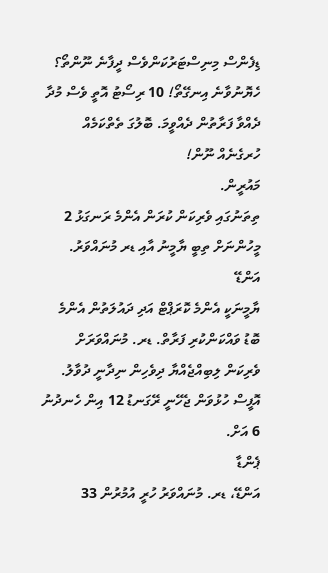ޑިފެންސް މިނިސްޓަރުކަންވެސް ދީފާނެ ނޫންތޯ؟ ހެޔޮނުވާނެ އިނގޭތޯ! 10 ރިސޯޓު އޮތީ ވެސް މުދާ ދެއްވާ ފަރާތުން ދެއްވީމަ. ބޮލުގަ ތެތްކަމެއް ހުރގެނެއް ނޫން!
މައުރީން.
ތިތަނުގައި ވެރިކަން ކުރަން އެންމެ ރަނގަޅު 2 މީހުންނަށް ތިބީ ޔާމީނު އާއި ޑރ މުނައްވަރު.
އަންޑޭ
ޔާމީނަކީ އެންމެ ކޮރަޕްޓް އަދި ދައުލަތުން އެންމެ ބޮޑު ވައްކަންކުރި ފަރާތް. ޑރ. މުނައްވަރަށް ވެރިކަން ލިބިއްޖެއްޔާ ދިވެހިން ނިދާނީ ދުވާލު. އޮފީސް ހުޅުވަން ޖެހޭނީ ރޭގަނޑު 12 އިން ހެނދުނު 6 އަށް.
ޕެންޑާ
އަންޑޭ، ޑރ. މުނައްވަރު ހުރީ އުމުރުން 33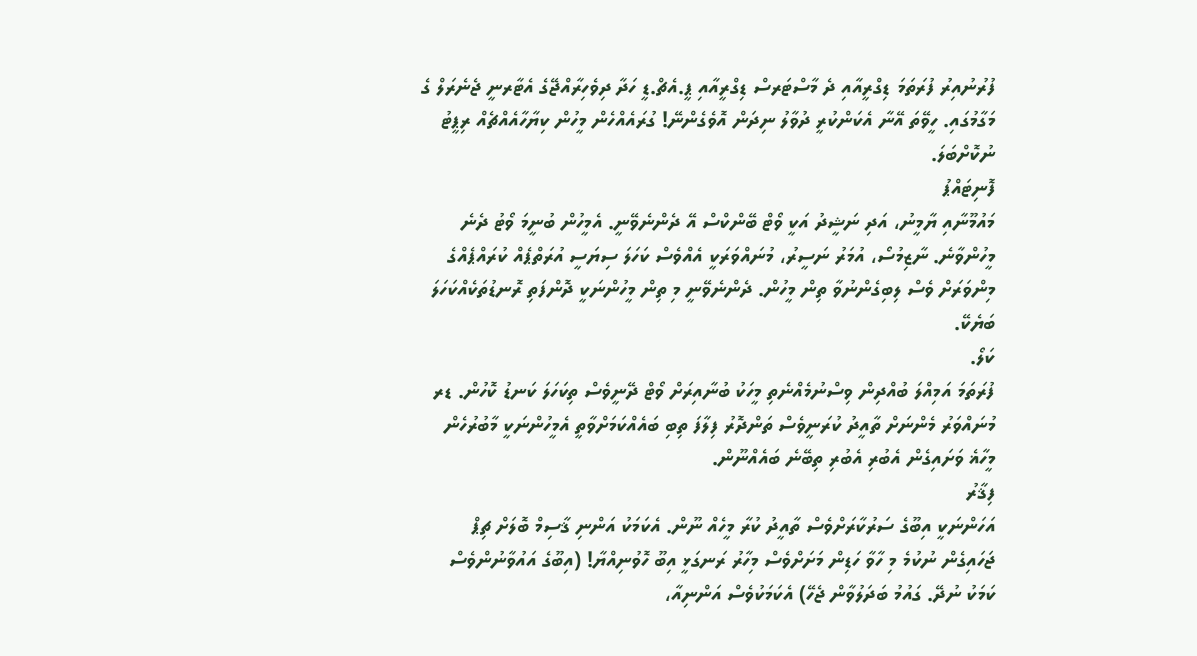ފުރުނުއިރު ފުރަތަމަ ޑިގްރީއާއި ދެ މާސްޓަރސް ޑިގްރީއާއި ޕީ.އެޗް.ޑީ ހަދާ ދިވެހިރާއްޖޭގެ އެޓާރނީ ޖެނެރަލް ގެ މަގާމުގައި. ހީވޭތަ އޭނާ އެކަންކުރީ ދުވާލު ނިދަން އޮވެގެންނޭ! ގުރައެއްހެން މީހުން ކިޔާހާއެއްޗެއް ރިޕީޓު ނުކޮށްބަލަ.
ފޮނިޓައްޕު
މައުމޫނާއި ޔާމީނު، އަދި ނަޝީދު އަކީ ވޯޓް ބޭންކްސް އޭ ދެންނެވޭނީ. އެމީހުން ބުނީމަ ވޯޓު ދެނެ މީހުންވާނެ. ނާޒިމުސޯ، އުމަރު ނަސީރު، މުނައްވަރަކީ އެއްވެސް ކަހަލަ ސިޔަސީ އުރަތްޕެއް ކުރައްޕެއްގެ މިންވަރަށް ވެސް ލިބިގެންނުވާ ތިން މީހުން. ދެންނެވޭނީ މި ތިން މީހުންނަކީ ދޮންފަތި ރޮނޑުތަކެއްކަހަލަ ބަޔެކޭ.
ކަލޯ.
ފުރަތަމަ އަމިއްލަ ބުއްދިން ވިސްނުމެއްނެތި މީހަކު ބުނާއިރަށް ވޯޓް ދޭނީވެސް ތިކަހަލަ ކަނޑު ކޮހުން. ޑރ މުނައްވަރު މެންނަށް ތާއީދު ކުރަނީވެސް ތަންދޮރު ފިލާފަ ތިބި ބައެއްކަމަށްވާތީ އެމީހުންނަކީ މާބުރުހެން މީހާޣެ ވަށައިގެން އެބުރި އެބުރި ތިބޭނެ ބައެއްނޫން.
ފިޤާރު
އަހަންނަކީ އިބޫގެ ސަރުކާރަށްވެސް ތާއީދު ކުރާ މީހެއް ނޫން. އެކަމަކު އަންނި ޤާސިމް ބޮލަށް ޗިޕް ޖަހައިގެން ނުކުމެ މި ހާވާ ހަޑިން މަށަށްވެސް މިހާރު ރަނގަޅީ އިބޫ ހޮވުނިއްޔާ! (އިބޫގެ އައުވާނުންވެސް ކަމަކު ނުދޭ. ގައުމު ބަދަލުވާން ޖެހޭ) އެކަމަކުވެސް އަންނިއާ،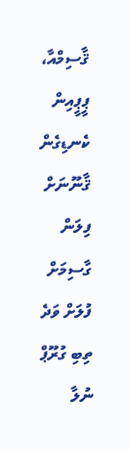ޤާސިމްއާ، ޕީޕީއިން ކެނޑިގެން ޤާނޫނަށް ފިލަން ގާސިމަށް ފުލަށް ވަދެ ތިބި ގުރޫޕް ނުލާ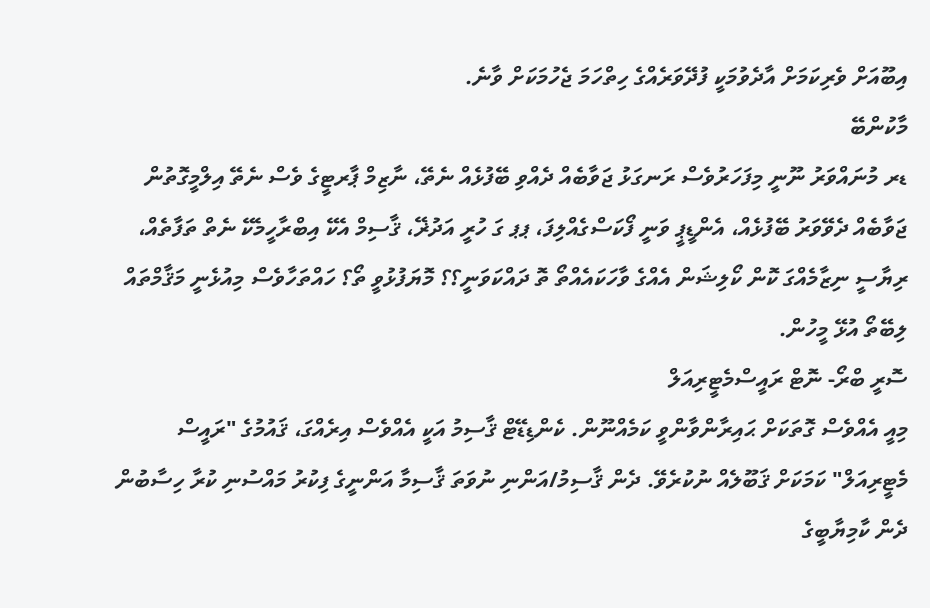އިބޫއަށް ވެރިކަމަށް އާދެވުމަކީ ފުދޭވަރެއްގެ ހިތްހަމަ ޖެހުމަކަށް ވާނެ.
މާކުންބޭ
ޑރ މުނައްވަރު ނޫނީ މިފަހަރުވެސް ރަނގަޅު ޖަވާބެއް ދެއްވި ބޭފުޅެއް ނެތޭ، ނާޒިމް ޕާރޓީގެ ވެސް ނެތޭ އިލްމީގޮތުން ޖަވާބެއް ދެވޭވަރު ބޭފުޅެއް، އެންޑީޕީ ވަނީ ފޯކަސްގެއްލިފަ، ޕޕ ގަ ހުރީ އަދުޜޭ، ޤާސިމް އެކޭ އިބްރާހީމެކޭ ނެތް ތަފާތެއް، ރިޔާސީ ނިޒާމެއްގަ ކޮން ކޯލިޝަން އެއްގެ ވާހަކައެއްތޯ ތޮ ދައްކަވަނީ؟؟ މޮޔަފުޅުވީ ތޯ؟ ހައްތަހާވެސް މިއުޅެނީ މަޤާމްތައް ލިބޭތޯ އުޅޭ މީހުން.
ސޮރީ ބްރޯ- ނޮޓް ރައީސްމެޓީރިއަލް
މިއީ އެއްވެސް ގޮތަކަށް ޙައިރާންވާންވީ ކަމެއްނޫން. ކެންޑިޑޭޓް ޤާސިމު އަކީ އެއްވެސް އިރެއްގަ، ޤައުމުގެ "ރައީސް މެޓީރިއަލް" ކަމަކަށް ޤަބޫލެއް ނުކުރެވޭ. ދެން ޤާސިމު/އަންނި ނުވަތަ ޤާސިމާ އަންނީގެ ފިކުރު މައްސުނި ކުރާ ހިސާބުން ދެން ކާމިޔާބީގެ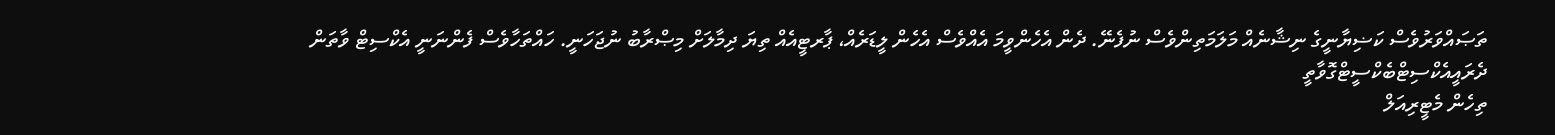ތަޞައްވަރުވެސް ކަޟިޔާނީގެ ނިޝާނެއް މަލަމަތިންވެސް ނުފެނޭ. ދެން އެހެންވީމަ އެއްވެސް އެހެން ލީޑަރެއް، ޕާރޓީއެއް ތިޔަ ދިމާލަށް މިޞްރާބު ނުޖަހަނީ. ހައްތަހާވެސް ފެންނަނީ އެކްސިޓް ވާތަން
ދެރައީއެކްސިޓްބެކްސީޓްގޮވާތީ
ތިހެން މެޓީރިއަލް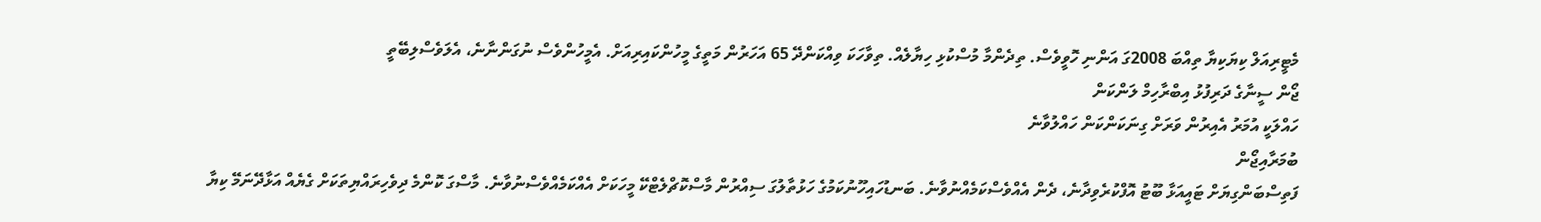މެޓީރިއަލް ކިޔަކިޔާ ތިއްބަ 2008ގަ އަންނި ހޮވީވެސް. ތިދެންމާ މުސްކުޅި ހިޔާލެއް. ތިވާހަކަ ވިއްކަންދޭ 65 އަހަރުން މަތީގެ މީހުންކައިރިއަށް. އެމީހުންވެސް ނުގަންނާނެ، އެލަވެސްލިބޭތީ
ޖޯން ސީނާގެ ދަރިފުޅު އިބްރާހިމް ލަންކަން
ހައްލަކީ އުމަރު އެއިރުން ވަރަށް ގިނަކަންކަން ހައްލުވާނެ
ބުމަރާއިޖޯން
ފަތިސްބަންގިޔަށް ޓައީއަޅާ ބޫޓު އޮފްކުރެވިދާނެ، ދެން އެއްވެސްކަމެއްނުވާނެ. ބަނޑުހައިހޫނުކަމުގެ ހަޅުތާލުގަ ސިއްރުން މާސްކޮޗްލެޓްކޭ މީހަކަށް އެއްކަމެއްވެސްނުވާނެ. މާސްގަ ކޮންމެ ދިވެހިރައްޔިތަކަށް ގެޔެއް އަޅާދޭނަމޭ ކިޔާ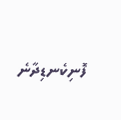ފޮނިކެނޑިދާނެ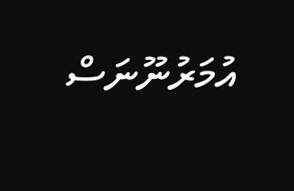އުމަރުނޫނަސް